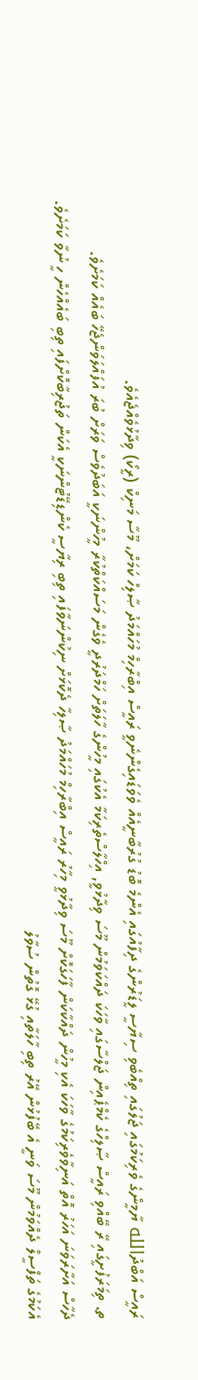ރައީސް އަބްދުالله ޔާމީންގެ ވެރިކަމުގައި ޖަލުގައި ތިއްބެވި ސިޔާސީ ލީޑަރުންގެ ދިފާއުގައި އެންމެ ބޮޑު ގުރުބާނީއެއް ވެވަޑައިގެންނެވީ ރައީސް އިބްރާހިމް މުހައްމަދު ޞާލިހް ކަމަށް، މޫސާ މަނިކް (ރީކޯ) ވިދާޅުވެއްޖެއެވެ.
ތ. ތިމަރަފުށީގައި ރޭ ބޭއްވި ރައީސް ޞާލިހްގެ ކެމްޕެއިން ޖަލްސާގައި ވާހަކަ ދައްކަވަމުން މޫސަ ވިދާޅުވީ, އިހްލާސްތެރިކަމާ އެކުގައި މީހުންގެ ހާލަތަށް ހަމްދަރުދީ ވެގެން މަސައްކަތްކުރާ މީހުންނަކީ އަބަދުވެސް ވަރަށް ބުރަ އުފައްލަވަންޖެހޭ ބައެއް ކަމަށެވެ.
ދެހާސް އަށާރަވަނަ އަހަރު އޮތް އަނިވާވެރިކަމުގެ ވާހަކަ އެކި މީހުން ދައްކާކަން ފާހަގަކޮށް މޫސަ ވިދާޅުވީ މިހާރު ރައީސް އިބްރާހިމް މުހައްމަދު ޞާލިހާ ދެކޮޅަށް ނިކުންނަވާފައި ތިބި ރިޔާސީ ކެންޑިޑޭޓުންނަކީ އެކަން ތަޖުރިބާކޮށްފައި ތިބި ބައެއްހެން ހީ ނުވާ ކަމަށެވެ.
އެކަމުގެ ތަފްސީލް ދެއްވަމުން މޫސަ ވަނީ އެ ބޭފުޅުން އޭރު ތިބި ހާލަތާއި ގުޅޭ ގޮތުން ސުވާލު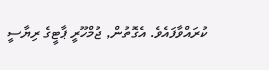ކުރައްވާފައެވެ. އެގޮތުން, ޖުމްހޫރީ ޕާޓީގެ ރިޔާސީ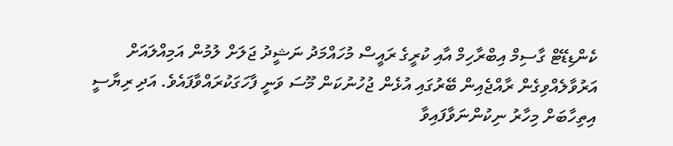ކެންޑިޑޭޓް ގާސިމް އިބްރާހިމް އާއި ކުރީގެ ރައީސް މުހައްމަދު ނަޝީދު ޖަލަށް ލުމުން އަމިއްލައަށް އަރުވާލެއްވިގެން ރާއްޖެއިން ބޭރުގައި އުޅެން ޖުހުނުކަން މޫސަ ވަނީ ފާހަގަކުރައްވާފައެވެ. އަދި ރިޔާސީ އިތިހާބަށް މިހާރު ނިކުންނަވާފައިވާ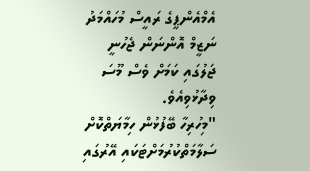އެމްއެންޕީގެ ރައީސް މުހައްމަދު ނަޒީމް އޮންނަން ޖެހުނީ ޖަލުގައި ކަމަށް ވެސް މޫސަ ވިދާޅުވިއެވެ.
"މިހުރިހާ ބޭފުޅުން ހިމާޔަތްކޮށް ސަލާމަތްކުރުމަށްޓަކައި އޭރުގައި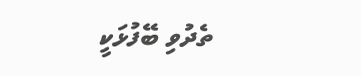ތެދުވި ބޭފުޅަކީ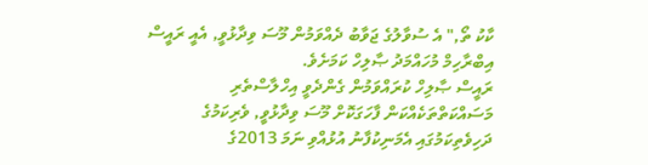ކާކު ތޯ," އެ ސުވާލުގެ ޖަވާބު ދެއްވަމުން މޫސަ ވިދާޅުވީ, އެއީ ރައީސް އިބްރާހިމް މުހައްމަދު ޞާލިހް ކަމަށެވެ.
ރައީސް ޞާލިހް ކުރައްވަމުން ގެންދެވީ އިހްލާސްތެރި މަސައްކަތްތަކެއްކަން ފާހަގަކޮށް މޫސަ ވިދާޅުވީ, ވެރިކަމުގެ ދަހިވެތިކަމުގައި އެމަނިކުފާނު އުޅުއްވި ނަމަ 2013ގެ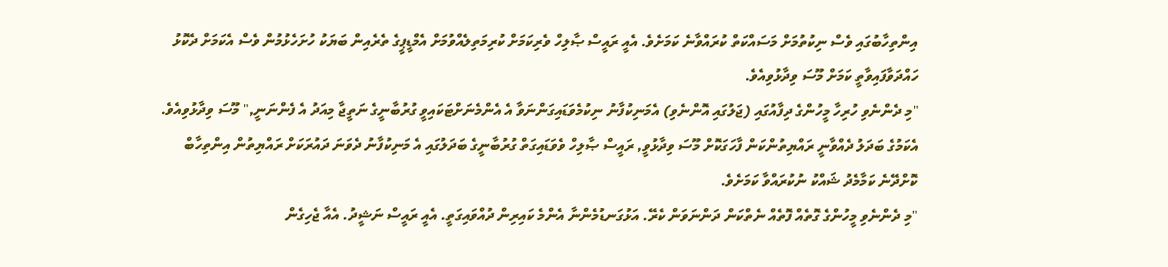އިންތިހާބުގައި ވެސް ނިކުތުމަށް މަސައްކަތް ކުރައްވާނެ ކަމަށެވެ. އެއީ ރައީސް ޞާލިހް ވެރިކަމަށް ކުރިމަތިލެއްވުމަށް އެމްޑީޕީގެ ތެރެއިން ބަޔަކު ހުށަހެޅުމުން ވެސް އެކަމަށް ދެކޮޅު ހައްދަވާފައިވާތީ ކަމަށް މޫސަ ވިދާޅުވިއެވެ.
"މި ދެންނެވި ހުރިހާ މީހުންގެ ދިފާއުގައި (ޖަލުގައި އޮންނެވި) އެމަނިކުފާނު ނިކުމެވަޑައިގަންނަވާ އެ އެންމެނަށްޓަކައިވީ ގުރުބާނީގެ ނަތީޖާ މިއަދު އެ ފެންނަނީ," މޫސަ ވިދާޅުވިއެވެ.
އެކަމުގެ ބަދަލު ދެއްވާނީ ރައްޔިތުންކަން ފާހަގަކޮށް މޫސަ ވިދާޅުވީ, ރައީސް ޞާލިހް ވެވަޑައިގަތް ގުރުބާނީގެ ބަދަލުގައި އެ މަނިކުފާނު ދެވަނަ ދައުރަކަށް ރައްޔިތުން އިންތިހާބް ކޮށްދޭނެ ކަމާމެދު ޝައްކު ނުކުރައްވާ ކަމަށެވެ.
"މި ދެންނެވި މީހުންގެ ގޮތެއް ފޮތެއް ނެތްކަން ދަންނަވަން ކެރޭ. އަޅުގަނޑުމެންނާ އެންމެ ކައިރިން ދުއްވައިގަތީ. އެއީ ރައީސް ނަޝީދު. އެއާ ޖެހިގެން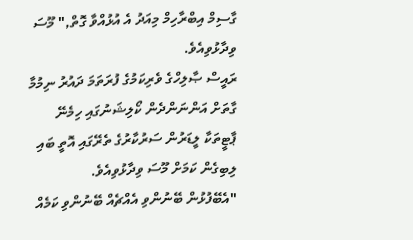ގާސިމް އިބްރާހިމް މިއަދު އެ އުޅުއްވާ ގޮތް," މޫސަ ވިދާޅުވިއެވެ.
ރައީސް ޞާލިހްގެ ވެރިކަމުގެ ފުރަތަމަ ދައުރު ނިމުމާ ގާތަށް އަންނަންދެން ކޯލިޝަނުގައި ހިމެނޭ ޕާޓީތަކާ ލީޑަރުން ސަރުކާރުގެ ތެރޭގައި އޮތީ ބައި ލިބިގެން ކަމަށް މޫސަ ވިދާޅުވިއެވެ.
"އެބޭފުޅުން ބޭނުންވި އެއްޗެއް ބޭނުންވި ކަމެއް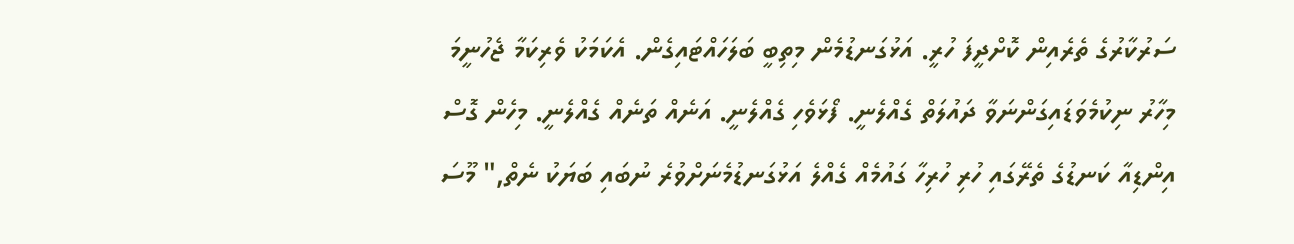ސަރުކާރުގެ ތެރެއިން ކޮށްދީފަ ހުރީ. އަޅުގަނޑުމެން މިތިބީ ބަލަހައްޓައިގެން. އެކަމަކު ވެރިކަމާ ޖެހުނީމަ މިހާރު ނިކުމެވަޑައިގަންނަވާ ދައުލަތް ގެއްލެނީ. ފޯޅަވެހި ގެއްލެނީ. އަނެއް ތަނެއް ގެއްލެނީ. މިހެން ގޮސް އިންޑިއާ ކަނޑުގެ ތެރޭގައި ހުރި ހުރިހާ ގައުމެއް ގެއްލެ އަޅުގަނޑުމެނަށްވުރެ ނުބައި ބަޔަކު ނެތް," މޫސަ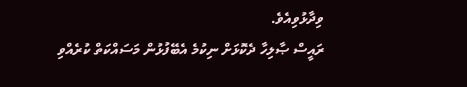ވިދާޅުވިއެވެ.
ރައީސް ޞާލިހާ ދެކޮޅަށް ނިކުމެ އެބޭފުޅުން މަސައްކަތް ކުރެއްވި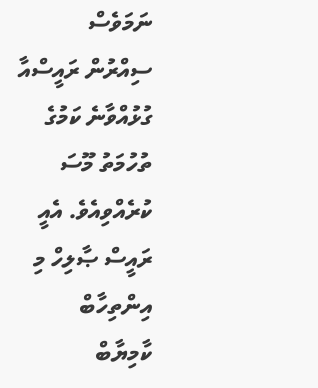ނަމަވެސް ސިއްރުން ރައީސްއާ ގުޅުއްވާނެ ކަމުގެ ތުހުމަތު މޫސަ ކުރެއްވިއެވެ. އެއީ ރައީސް ޞާލިހް މި އިންތިހާބް ކާމިޔާބް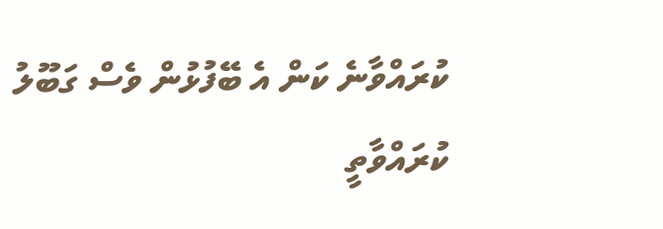ކުރައްވާނެ ކަން އެ ބޭފުޅުން ވެސް ގަބޫލު ކުރައްވާތީ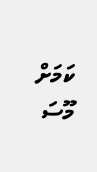ކަމަށް މޫސަ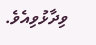ވިދާޅުވިއެވެ.